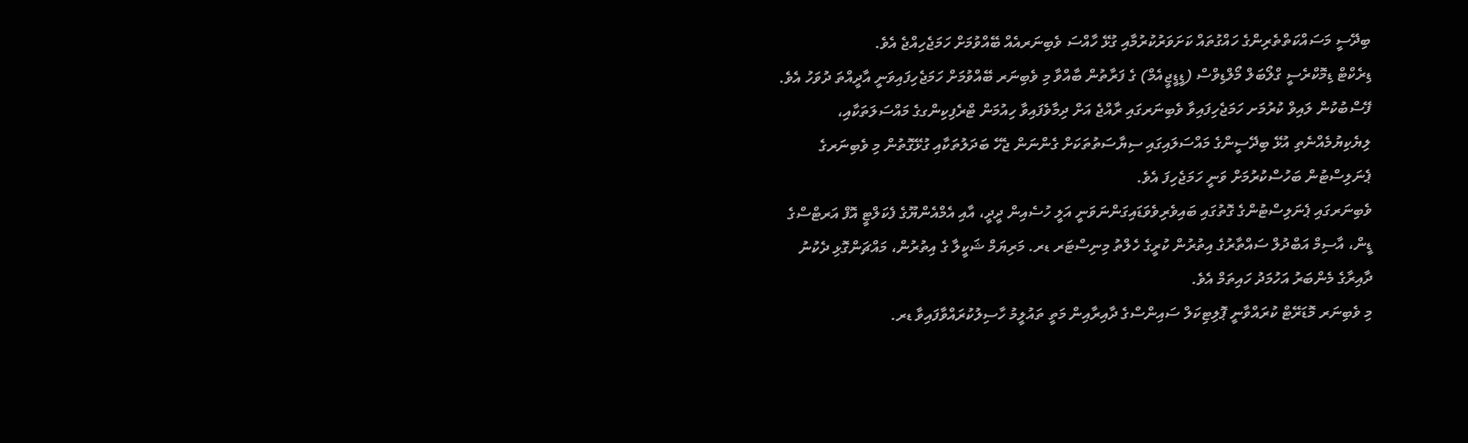ބިދޭސީ މަސައްކަތްތެރިންގެ ހައްގުތައް ކަށަވަރުކުރުމާއި ގުޅޭ ހާއްސަ ވެބިނަރއެއް ބޭއްވުމަށް ހަމަޖެހިއްޖެ އެވެ.
ޑިރެކްޓް ޑިމޮކްރެސީ ގްލޯބަލް މޯލްޑިވްސް (ޑީޑީޖީއެމް) ގެ ފަރާތުން ބާއްވާ މި ވެބިނަރ ބޭއްވުމަށް ހަމަޖެހިފައިވަނީ އާދީއްތަ ދުވަހު އެވެ. ފޭސްބުކުން ލައިވް ކުރުމަށ ހަމަޖެހިފައިވާ ވެބިނަރގައި ރާއްޖެ އަށް ދިމާވެފައިވާ ހިއުމަން ޓްރެފިކިންގގެ މައްސަލަތަކާއި، ލިޔެކިޔުމެއްނެތި އުޅޭ ބިދޭސީންގެ މައްސަލައިގައި ސިޔާސަތުތަކަށް ގެންނަން ޖެހޭ ބަދަލުތަކާއި ގުޅޭގޮތުން މި ވެބިނަރގެ ޕެނަލިސްޓުން ބަހުސްކުރުމަށް ވަނީ ހަމަޖެހިފަ އެވެ.
ވެބިނަރގައި ޕެނަލިސްޓުންގެ ގޮތުގައި ބައިވެރިވެވަޑައިގަންނަވަނީ އަލީ ހުސެއިން ދީދީ، އާއި އެމްއެންޔޫގެ ފެކަލްޓީ އޮފް އަރޓްސްގެ ޑީން، އާސިމް އަބްދުލް ސައްތާރުގެ އިތުރުން ކުރީގެ ހެލްތު މިނިސްޓަރ ޑރ. މަރިޔަމް ޝަކީލާ ގެ އިތުރުން، މައްޗަންގޮޅި ދެކުނު ދާއިރާގެ މެންބަރު އަހުމަދު ހައިތަމް އެވެ.
މި ވެބިނަރ މޮޑަރޭޓް ކުރައްވާނީ ޕޮލިޓިކަލް ސައިންސްގެ ދާއިރާއިން މަތީ ތައުލީމު ހާސިލުކުރައްވާފައިވާ ޑރ.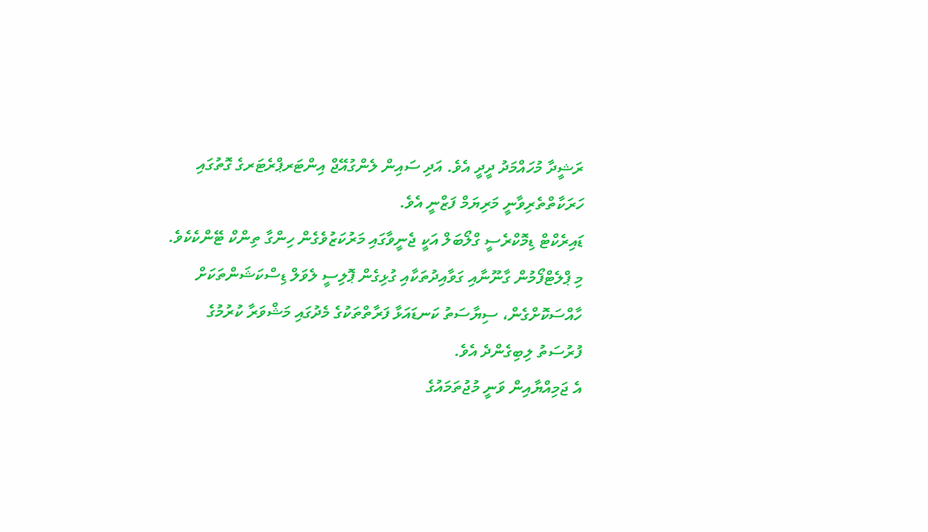ރަޝީދާ މުހައްމަދު ދީދީ އެވެ. އަދި ސައިން ލެންގުއޭޖް އިންޓަރޕްރެޓަރގެ ގޮތުގައި ހަރަކާތްތެރިވާނީ މަރިޔަމް ފަޒްނީ އެވެ.
ޑައިރެކްޓް ޑިމޮކްރެސީ ގްލޯބަލް އަކީ ޖެނީވާގައި މަރުކަޒުވެގެން ހިންގާ ތިންކް ޓޭންކެކެވެ. މި ޕްލެޓްފޯމުން ގާނޫނާއި ގަވާއިދުތަކާއި ގުޅިގެން ޕޮލިސީ ލެވަލް ޑިސްކަޝަންތަކަށް ހާއްސަކޮށްގެން، ސިޔާސަތު ކަނޑައަޅާ ފަރާތްތަކުގެ މެދުގައި މަޝްވަރާ ކުރުމުގެ ފުރުސަތު ލިބިގެންދެ އެވެ.
އެ ޖަމިއްޔާއިން ވަނީ މުޖުތަމައުގެ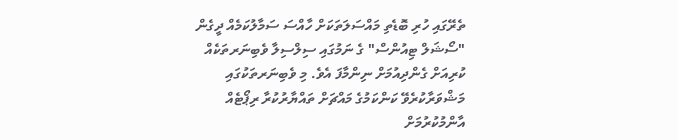ތެރޭގައި ހުރި ބޮޑެތި މައްސަލަތަކަށް ހާއްސަ ސަމާލުކަމެއް ދީގެން "ސޯޝަލް ޓިއުންސް" ގެ ނަމުގައި ސިލްސިލާ ވެބިނަރތަކެއް ކުރިއަށް ގެންދިއުމަށް ނިންމާފަ އެވެ. މި ވެބިނަރތަކުގައި މަޝްވަރާކުރެވޭ ކަންކަމުގެ މައްޗަށް ތައްޔާރުކުރާ ރިޕޯޓެއް އާންމުކުރުމަށް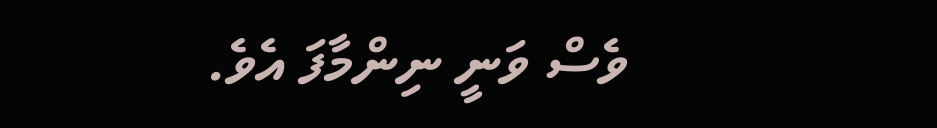ވެސް ވަނީ ނިންމާފަ އެވެ.